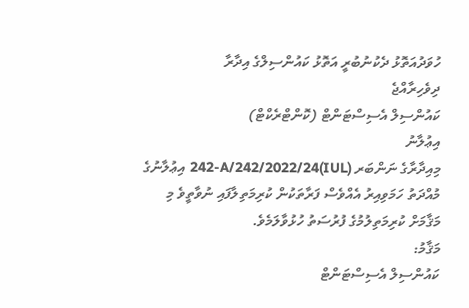ހުވަދުއަތޮޅު ދެކުނުބުރީ އަތޮޅު ކައުންސިލްގެ އިދާރާ
ދިވެހިރާއްޖެ
ކައުންސިލް އެސިސްޓަންޓް (ކޮންޓްރެކްޓް)
އިޢުލާނު
މިއިދާރާގެ ނަންބަރ (IUL)242-A/242/2022/24 އިޢުލާނުގެ މުއްދަތު ހަމަވިއިރު އެއްވެސް ފަރާތަކުން ކުރިމަތިލާފައި ނުވާތީވެ މި މަޤާމަށް ކުރިމަތިލުމުގެ ފުރުސަތު ހުޅުވާލަމެވެ.
މަޤާމު:
ކައުންސިލް އެސިސްޓަންޓް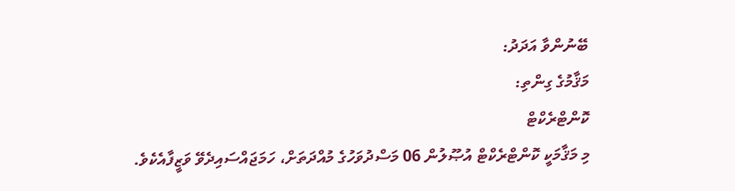ބޭނުންވާ އަދަދު:
މަޤާމުގެ ގިންތި:
ކޮންޓްރެކްޓް
މި މަޤާމަކީ ކޮންޓްރެކްޓް އުޞޫލުން 06 މަސްދުވަހުގެ މުއްދަތަށް، ހަމަޖައްސައިދެވޭ ވަޒީފާއެކެވެ.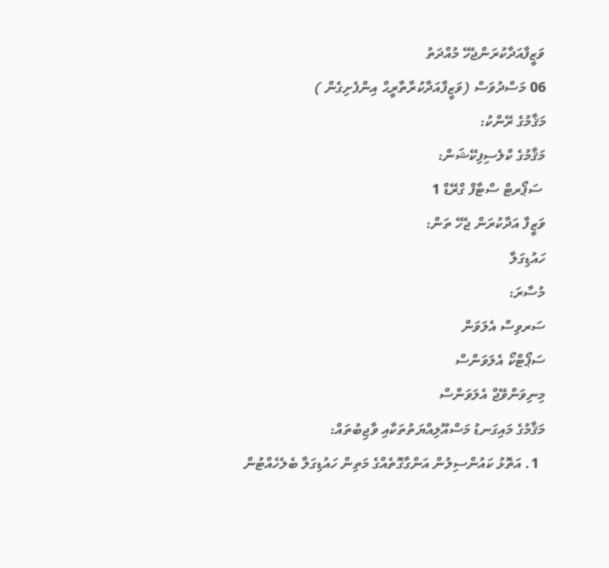ވަޒީފާއަދާކުރަންޖެހޭ މުއްދަތު
06 މަސްދުވަސް (ވަޒީފާއަދާކުރާތާރީޙް އިންފެށިގެން )
މަޤާމުގެ ރޭންކު:
މަޤާމުގެ ކްލެސިފިކޭޝަން:
 ސަޕޯރޓް ސްޓާފް ގްރޭޑް 1
ވަޒީފާ އަދާކުރަން ޖެހޭ ތަން:
ހައުޑިގަލާ
މުސާރަ:
ސަރވިސް އެލަވަން
ސަޕޯޓްކޯ އެލަވަންސް
މިނިވަންވޭޖް އެލަވަންސް
މަޤާމުގެ މައިގަނޑު މަސްއޫލިއްޔަތުތަކާއި ވާޖިބުތައް:
  1. އަތޮޅު ކައުންސިލުން އަންގާގޮތެއްގެ މަތިން ހައުޑިގަލާ ބެލެހެއްޓުން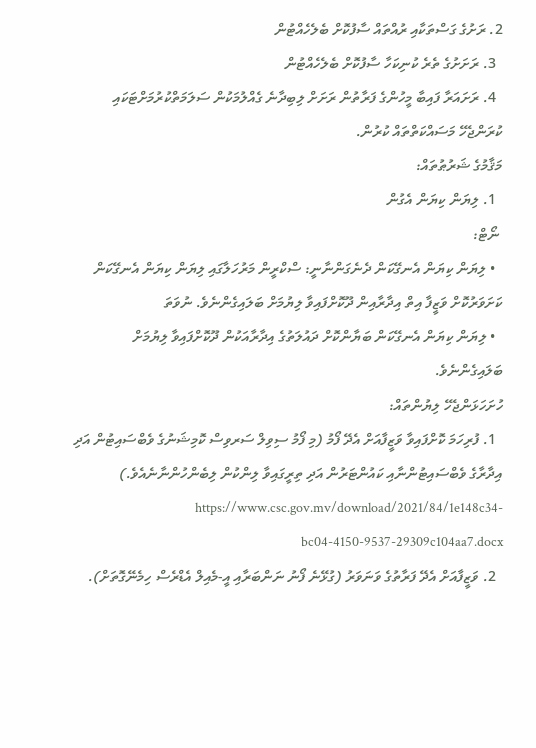2. ރަށުގެ ގަސްތަކާއި ރުއްތައް ސާފުކޮށް ބެލެހެއްޓުން
  3. ރަށަށުގެ ތެރެ ކުނިކަހާ ސާފުކޮށް ބެލެހެއްޓުން
  4. ރަށައަރާ ފައިބާ މީހުންގެ ފަރާތުން ރަށަށް ލިބިދާނެ ގެއްލުމަކުން ސަލަމަތްކުރުމަށްޓަކައި ކުރަންޖެހޭ މަސައްކަތްތައް ކުރުން.
މަޤާމުގެ ޝަރުޠުތައް:
  1. ލިޔަން ކިޔަން އެގުން
 ނޯޓް:
  • ލިޔަން ކިޔަން އެނގޭކަން ދެނެގަންނާނީ: ސްކްރީން މަރުހަލާގައި ލިޔަން ކިޔަން އެނގޭކަން ކަށަވަރުކޮށް ވަޒީފާ އިތް އިދާރާއިން ދޫކޮށްފައިވާ ލިޔުމަށް ބަލައިގެންނެވެ. ނުވަތަ
  • ލިޔަން ކިޔަން އެނގޭކަން ބަޔާންކޮށް ދައުލަތުގެ އިދާރާއަކުން ދޫކޮށްފައިވާ ލިޔުމަށް ބަލައިގެންނެވެ.
ހުށަހަޅަންޖެހޭ ލިޔުންތައް:
  1. ފުރިހަމަ ކޮށްފައިވާ ވަޒީފާއަށް އެދޭ ފޯމު (މި ފޯމު ސިވިލް ސަރވިސް ކޮމިޝަނުގެ ވެބްސައިޓުން އަދި އިދާރާގެ ވެބްސައިޓުންނާއި ކައުންޓަރުން އަދި ތިރީގައިވާ ލިންކުން ލިބެންހުންނާނެއެވެ.)  https://www.csc.gov.mv/download/2021/84/1e148c34-bc04-4150-9537-29309c104aa7.docx
  2. ވަޒީފާއަށް އެދޭ ފަރާތުގެ ވަނަވަރު (ގުޅޭނެ ފޯނު ނަންބަރާއި އީ-މެއިލް އެޑްރެސް ހިމެނޭގޮތަށް).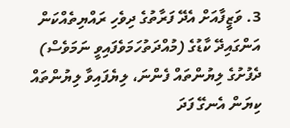3. ވަޒީފާއަށް އެދޭ ފަރާތުގެ ދިވެހި ރައްޔިތެއްކަން އަންގައިދޭ ކާޑުގެ (މުއްދަތުހަމަވެފައިވީ ނަމަވެސް) ދެފުށުގެ ލިޔުންތައް ފެންނަ، ލިޔެފައިވާ ލިޔުންތައް ކިޔަން އެނގޭ ފަދަ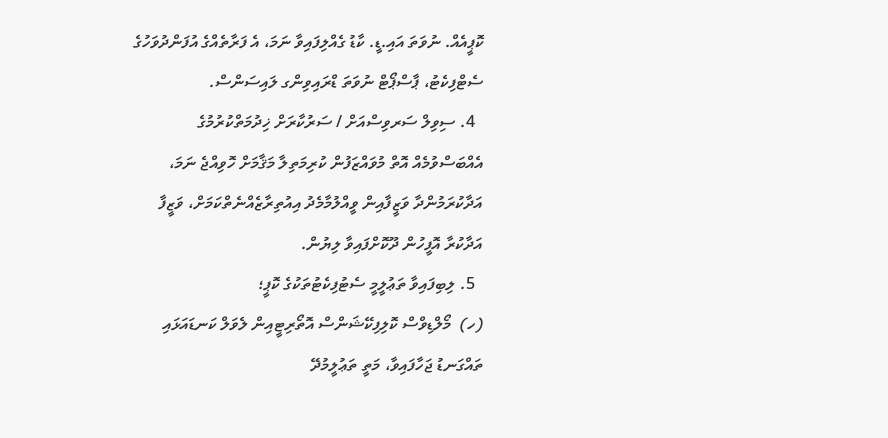ކޮޕީއެއް. ނުވަތަ އައި.ޑީ. ކާޑު ގެއްލިފައިވާ ނަމަ، އެ ފަރާތެއްގެ އުފަންދުވަހުގެ ސެޓްފިކެޓު، ޕާސްޕޯޓް ނުވަތަ ޑްރައިވިންގ ލައިސަންސް.
  4. ސިވިލް ސަރވިސްއަށް / ސަރުކާރަށް ޚިދުމަތްކުރުމުގެ އެއްބަސްވުމެއް އޮތް މުވައްޒަފުން ކުރިމަތިލާ މަޤާމަށް ހޮވިއްޖެ ނަމަ، އަދާކުރަމުންދާ ވަޒީފާއިން ވީއްލުމާމެދު އިއުތިރާޒެއްނެތްކަމަށް، ވަޒީފާ އަދާކުރާ އޮފީހުން ދޫކޮށްފައިވާ ލިޔުން.
  5. ލިބިފައިވާ ތަޢުލީމީ ސެޓުފިކެޓުތަކުގެ ކޮޕީ؛
(ހ)  މޯލްޑިވްސް ކޮލިފިކޭޝަންސް އޮތޯރިޓީއިން ލެވަލް ކަނޑައަޅައި ތައްގަނޑު ޖަހާފައިވާ، މަތީ ތަޢުލީމުދޭ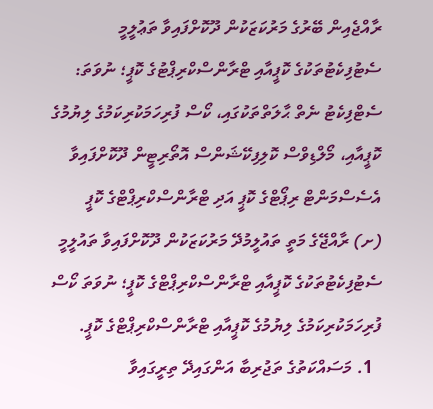ރާއްޖެއިން ބޭރުގެ މަރުކަޒަކުން ދޫކޮށްފައިވާ ތަޢުލީމީ ސެޓުފިކެޓުތަކުގެ ކޮޕީއާއި ޓްރާންސްކްރިޕްޓުގެ ކޮޕީ؛ ނުވަތަ: ސެޓްފިކެޓު ނެތް ޙާލަތްތަކުގައި، ކޯސް ފުރިހަމަކުރިކަމުގެ ލިޔުމުގެ ކޮޕީއާއި، މޯލްޑިވްސް ކޮލިފިކޭޝަންސް އޮތޯރިޓީން ދޫކޮށްފައިވާ އެސެސްމަންޓް ރިޕޯޓްގެ ކޮޕީ އަދި ޓްރާންސްކްރިޕްޓްގެ ކޮޕީ
(ށ) ރާއްޖޭގެ މަތީ ތައުލީމުދޭ މަރުކަޒަކުން ދޫކޮށްފައިވާ ތައުލީމީ ސެޓުފިކެޓުތަކުގެ ކޮޕީއާއި ޓްރާންސްކްރިޕްޓްގެ ކޮޕީ؛ ނުވަތަ ކޯސް ފުރިހަމަކުރިކަމުގެ ލިޔުމުގެ ކޮޕީއާއި ޓްރާންސްކްރިޕްޓްގެ ކޮޕީ.
  1. މަސައްކަތުގެ ތަޖުރިބާ އަންގައިދޭ ތިރީގައިވާ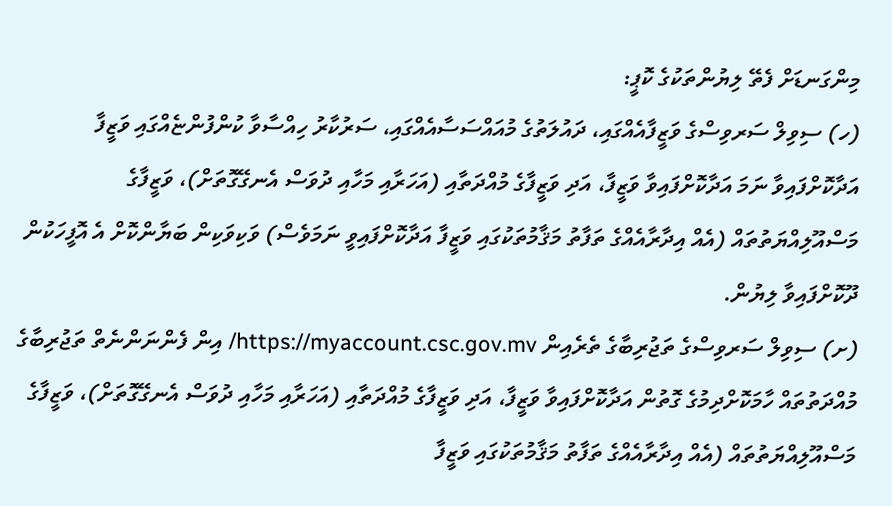މިންގަނޑަށް ފެތޭ ލިޔުންތަކުގެ ކޮޕީ:
(ހ) ސިވިލް ސަރވިސްގެ ވަޒީފާއެއްގައި، ދައުލަތުގެ މުއައްސަސާއެއްގައި، ސަރުކާރު ހިއްސާވާ ކުންފުންޏެއްގައި ވަޒީފާ އަދާކޮށްފައިވާ ނަމަ އަދާކޮށްފައިވާ ވަޒީފާ، އަދި ވަޒީފާގެ މުއްދަތާއި (އަހަރާއި މަހާއި ދުވަސް އެނގޭގޮތަށް)، ވަޒީފާގެ މަސްއޫލިއްޔަތުތައް (އެއް އިދާރާއެއްގެ ތަފާތު މަޤާމުތަކުގައި ވަޒީފާ އަދާކޮށްފައިވީ ނަމަވެސް) ވަކިވަކިން ބަޔާންކޮށް އެ އޮފީހަކުން ދޫކޮށްފައިވާ ލިޔުން.
(ށ) ސިވިލް ސަރވިސްގެ ތަޖުރިބާގެ ތެރެއިން https://myaccount.csc.gov.mv/ އިން ފެންނަންނެތް ތަޖުރިބާގެ މުއްދަތުތައް ހާމަކޮށްދިމުގެ ގޮތުން އަދާކޮށްފައިވާ ވަޒީފާ، އަދި ވަޒީފާގެ މުއްދަތާއި (އަހަރާއި މަހާއި ދުވަސް އެނގޭގޮތަށް)، ވަޒީފާގެ މަސްއޫލިއްޔަތުތައް (އެއް އިދާރާއެއްގެ ތަފާތު މަޤާމުތަކުގައި ވަޒީފާ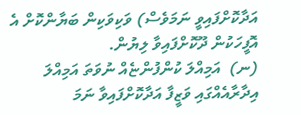އަދާކޮށްފައިވީ ނަމަވެސް) ވަކިވަކިން ބަޔާންކޮށް އެ އޮފީހަކުން ދޫކޮށްފައިވާ ލިޔުން.
(ނ)  އަމިއްލަ ކުންފުންޏެއް ނުވަތަ އަމިއްލަ އިދާރާއެއްގައި ވަޒީފާ އަދާކޮށްފައިވާ ނަމަ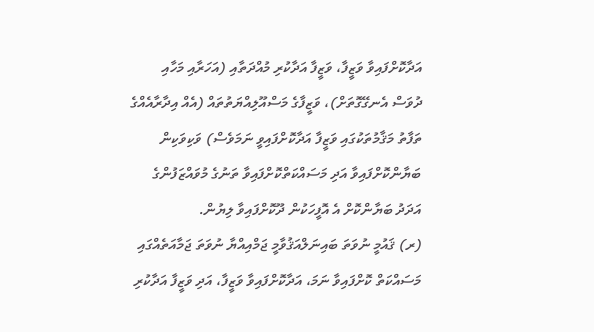އަދާކޮށްފައިވާ ވަޒީފާ، ވަޒީފާ އަދާކުރި މުއްދަތާއި (އަހަރާއި މަހާއި ދުވަސް އެނގޭގޮތަށް)، ވަޒީފާގެ މަސްއޫލިއްޔަތުތައް (އެއް އިދާރާއެއްގެ ތަފާތު މަޤާމުތަކުގައި ވަޒީފާ އަދާކޮށްފައިވީ ނަމަވެސް) ވަކިވަކިން ބަޔާންކޮށްފައިވާ އަދި މަސައްކަތްކޮށްފައިވާ ތަނުގެ މުވައްޒަފުންގެ އަދަދު ބަޔާންކޮށް އެ އޮފީހަކުން ދޫކޮށްފައިވާ ލިޔުން.
(ރ) ޤައުމީ ނުވަތަ ބައިނަލްއަޤުވާމީ ޖަމްއިއްޔާ ނުވަތަ ޖަމާއަތެއްގައި މަސައްކަތް ކޮށްފައިވާ ނަމަ، އަދާކޮށްފައިވާ ވަޒީފާ، އަދި ވަޒީފާ އަދާކުރި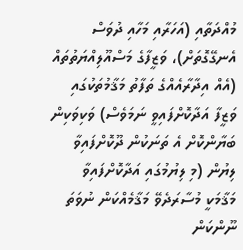މުއްދަތާއި (އަހަރާއި މަހާއި ދުވަސް އެނގޭގޮތަށް)، ވަޒީފާގެ މަސްއޫލިއްޔަތުތައް (އެއް އިދާރާއެއްގެ ތަފާތު މަޤާމުތަކުގައި ވަޒީފާ އަދާކޮށްފައިވީ ނަމަވެސް) ވަކިވަކިން ބަޔާންކޮށް އެ ތަނަކުން ދޫކޮށްފައިވާ ލިޔުން (މި ލިޔުމުގައި އަދާކޮށްފައިވާ މަޤާމަކީ މުސާރަދެވޭ މަޤާމެއްކަން ނުވަތަ ނޫންކަން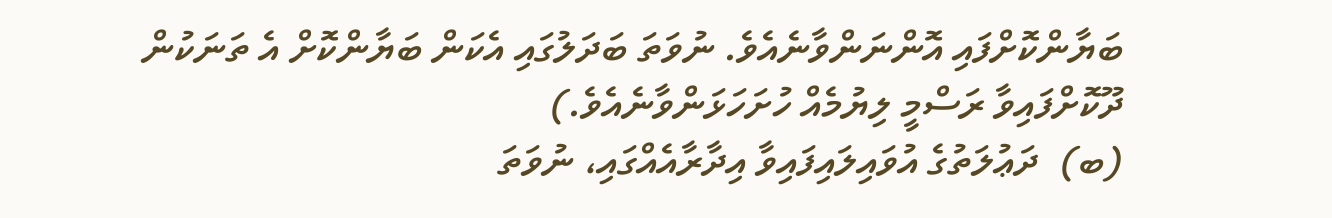ބަޔާންކޮށްފައި އޮންނަންވާނެއެވެ. ނުވަތަ ބަދަލުގައި އެކަން ބަޔާންކޮށް އެ ތަނަކުން ދޫކޮށްފައިވާ ރަސްމީ ލިޔުމެއް ހުށަހަޅަންވާނެއެވެ.)
(ބ)  ދަޢުލަތުގެ އުވައިލައިފައިވާ އިދާރާއެއްގައި، ނުވަތަ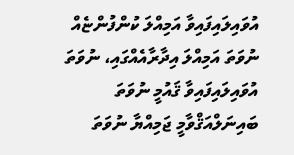އުވައިލައިފައިވާ އަމިއްލަ ކުންފުންޏެއް ނުވަތަ އަމިއްލަ އިދާރާއެއްގައި، ނުވަތަ އުވައިލައިފައިވާ ޤައުމީ ނުވަތަ ބައިނަލްއަޤްވާމީ ޖަމިއްޔާ ނުވަތަ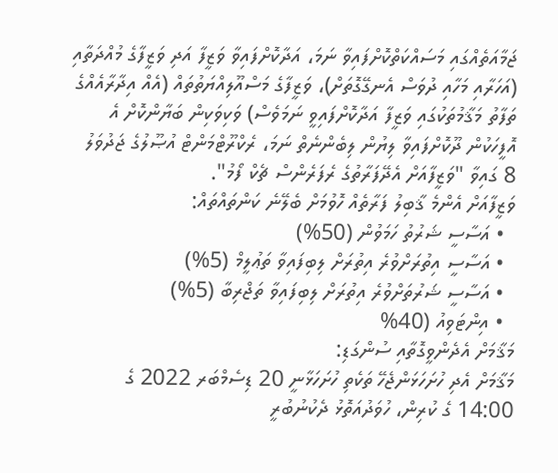ޖަމާއަތެއްގައި މަސައްކަތްކޮށްފައިވާ ނަމަ، އަދާކޮށްފައިވާ ވަޒީފާ އަދި ވަޒީފާގެ މުއްދަތާއި (އަހަރާއި މަހާއި ދުވަސް އެނގޭގޮތަށް)، ވަޒީފާގެ މަސްއޫލިއްޔަތުތައް (އެއް އިދާރާއެއްގެ ތަފާތު މަޤާމުތަކުގައި ވަޒީފާ އަދާކޮށްފައިވީ ނަމަވެސް) ވަކިވަކިން ބަޔާންކޮށް އެ އޮފީހަކުން ދޫކޮށްފައިވާ ލިޔުން ލިބެންނެތް ނަމަ، ރެކްރޫޓްމަންޓް އުޞޫލުގެ ޖަދުވަލު 8 ގައިވާ "ވަޒީފާއަށް އެދޭފަރާތުގެ ރެފަރެންސް ޗެކް ފޯމު".
ވަޒީފާއަށް އެންމެ ޤާބިލު ފަރާތެއް ހޮވުމަށް ބެލޭނެ ކަންތައްތައް:
  • އަސާސީ ޝަރުތު ހަމަވުން (50%)
  • އަސާސީ އިތުރަށްވުރެ އިތުރަށް ލިބިފައިވާ ތަޢުލީމް (5%)
  • އަސާސީ ޝަރުތަށްވުރެ އިތުރަށް ލިބިފައިވާ ތަޖްރިބާ (5%)
  • އިންޓަވިއު (40%
މަޤާމަށް އެދެންވީގޮތާއި ސުންގަޑި:
މަޤާމަށް އެދި ހުށަހަޅަންޖެހޭ ތަކެތި ހުށަހަޅާނީ 20 ޑިސެމްބަރ 2022 ގެ 14:00 ގެ ކުރިން، ހުވަދުއަތޮޅު ދެކުނުބުރީ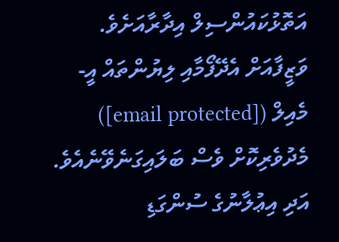އަތޮޅުކައުންސިލް އިދާރާއަށެވެ. ވަޒީފާއަށް އެދޭފޯމާއި ލިޔުންތައް އީ-މެއިލް ([email protected]) މެދުވެރިކޮށް ވެސް ބަލައިގަނެވޭނެއެވެ. އަދި އިޢުލާނުގެ ސުންގަޑި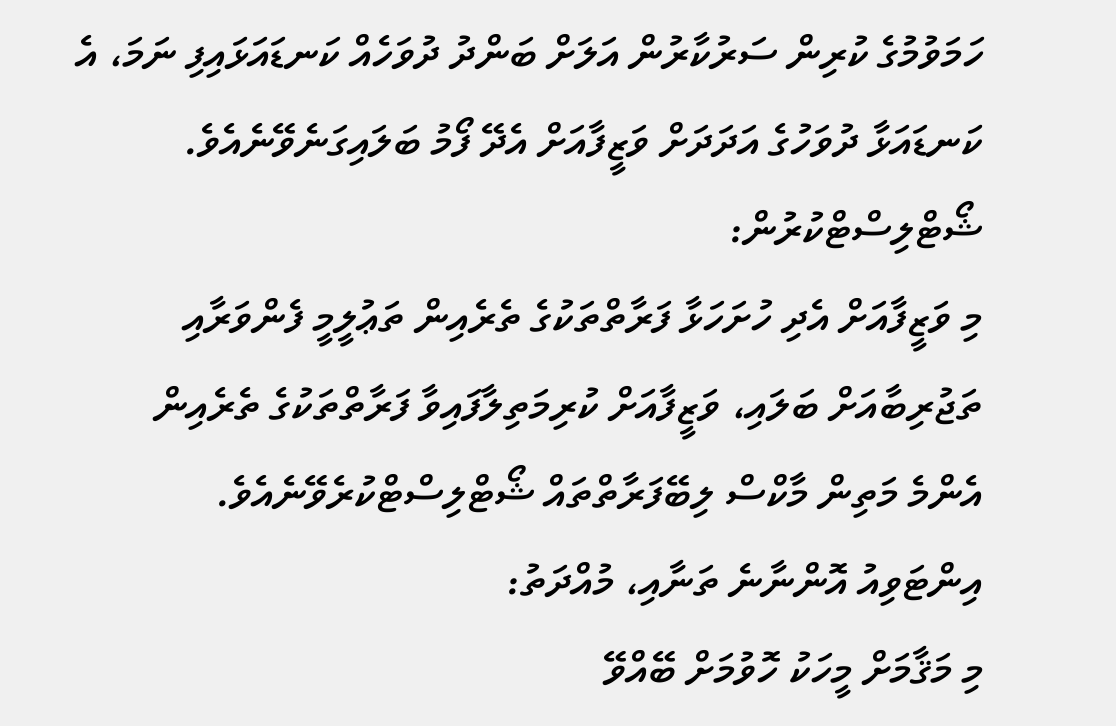ހަމަވުމުގެ ކުރިން ސަރުކާރުން އަލަށް ބަންދު ދުވަހެއް ކަނޑައަޅައިފި ނަމަ، އެ ކަނޑައަޅާ ދުވަހުގެ އަދަދަށް ވަޒީފާއަށް އެދޭ ފޯމު ބަލައިގަނެވޭނެއެވެ.
ޝޯޓްލިސްޓްކުރުން:
މި ވަޒީފާއަށް އެދި ހުށަހަޅާ ފަރާތްތަކުގެ ތެރެއިން ތަޢުލީމީ ފެންވަރާއި ތަޖުރިބާއަށް ބަލައި، ވަޒީފާއަށް ކުރިމަތިލާފައިވާ ފަރާތްތަކުގެ ތެރެއިން އެންމެ މަތިން މާކްސް ލިބޭފަރާތްތައް ޝޯޓްލިސްޓްކުރެވޭނެއެވެ.
އިންޓަވިއު އޮންނާނެ ތަނާއި، މުއްދަތު:
މި މަޤާމަށް މީހަކު ހޮވުމަށް ބޭއްވޭ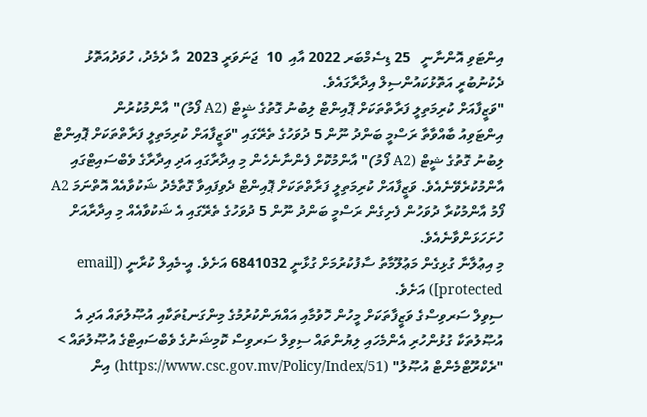އިންޓަވި އޮންނާނީ   25 ޑިސެމްބަރ 2022 އާއި  10  ޖަނަވަރީ 2023  އާ ދެމެދު، ހުވަދުއަތޮޅު ދެކުނުބުރީ އަތޮޅުކައުންސިލް އިދާރާގައެވެ.
"ވަޒީފާއަށް ކުރިމަތިލީ ފަރާތްތަކަށް ޕޮއިންޓް ލިބުނު ގޮތުގެ ޝީޓް (A2 ފޯމު)" އާންމުކުރުން
އިންޓަވިއު ބާއްވާތާ ރަސްމީ ބަންދު ނޫން 5 ދުވަހުގެ ތެރޭގައި "ވަޒީފާއަށް ކުރިމަތިލީ ފަރާތްތަކަށް ޕޮއިންޓް ލިބުނު ގޮތުގެ ޝީޓް (A2 ފޯމު)" އާންމުކޮށް ފެންނާނެހެން މި އިދާރާގައި އަދި އިދާރާގެ ވެބްސައިޓްގައި އާންމުކުރެވޭނެއެވެ. ވަޒީފާއަށް ކުރިމަތިލީ ފަރާތްތަކަށް ޕޮއިންޓް ދެވިފައިވާ ގޮތާމެދު ޝަކުވާއެއް އޮތްނަމަ A2 ފޯމު އާންމުކުރާ ދުވަހުން ފެށިގެން ރަސްމީ ބަންދު ނޫން 5 ދުވަހުގެ ތެރޭގައި އެ ޝަކުވާއެއް މި އިދާރާއަށް ހުށަހަޅަންވާނެއެވެ.
މި އިޢުލާނާ ގުޅިގެން މަޢުލޫމާތު ސާފުކުރުމަށް ގުޅާނީ 6841032 އަށެވެ. އީ-މެއިލް ކުރާނީ ([email protected]) އަށެވެ.
ސިވިލް ސަރވިސްގެ ވަޒީފާތަކަށް މީހުން ހޮވުމާއި އައްޔަންކުރުމުގެ މިންގަނޑުތަކާއި އުޞޫލުތައް އަދި އެ އުޞޫލުތަކާ ގުޅުންހުރި އެންމެހައި ލިޔުންތައް ސިވިލް ސަރވިސް ކޮމިޝަނުގެ ވެބްސައިޓްގެ އުޞޫލުތައް > "ރެކްރޫޓްމެންޓް އުޞޫލު" (https://www.csc.gov.mv/Policy/Index/51) އިން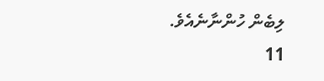ލިބެން ހުންނާނެއެވެ.
11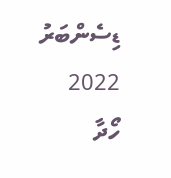ޑިސެންބަރު 2022
ހޯދާ